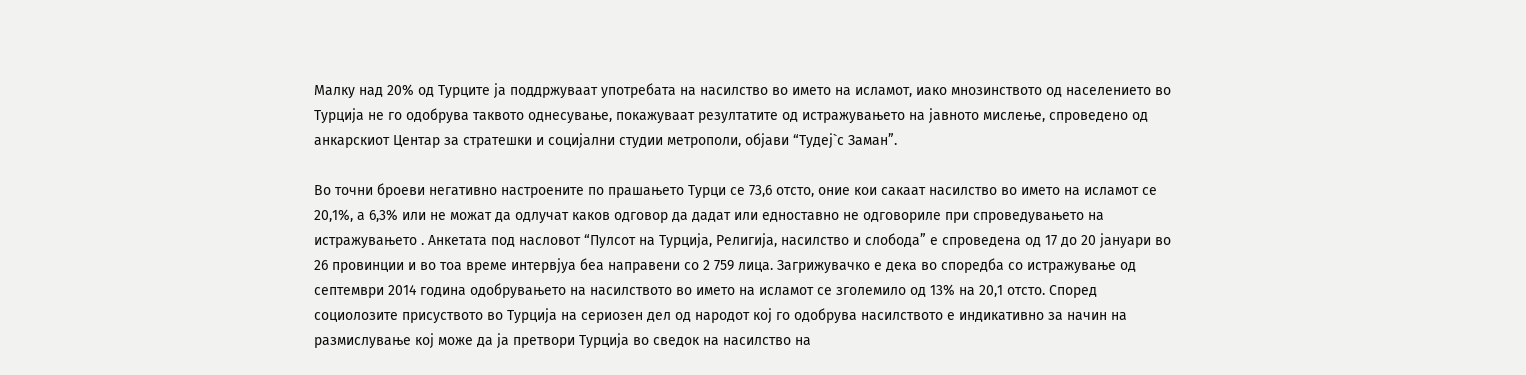Малку над 20% од Турците ја поддржуваат употребата на насилство во името на исламот, иако мнозинството од населението во Турција не го одобрува таквото однесување, покажуваат резултатите од истражувањето на јавното мислење, спроведено од анкарскиот Центар за стратешки и социјални студии метрополи, објави “Тудеј`с Заман”.

Во точни броеви негативно настроените по прашањето Турци се 73,6 отсто, оние кои сакаат насилство во името на исламот се 20,1%, а 6,3% или не можат да одлучат каков одговор да дадат или едноставно не одговориле при спроведувањето на истражувањето . Анкетата под насловот “Пулсот на Турција, Религија, насилство и слобода” е спроведена од 17 до 20 јануари во 26 провинции и во тоа време интервјуа беа направени со 2 759 лица. Загрижувачко е дека во споредба со истражување од септември 2014 година одобрувањето на насилството во името на исламот се зголемило од 13% на 20,1 отсто. Според социолозите присуството во Турција на сериозен дел од народот кој го одобрува насилството е индикативно за начин на размислување кој може да ја претвори Турција во сведок на насилство на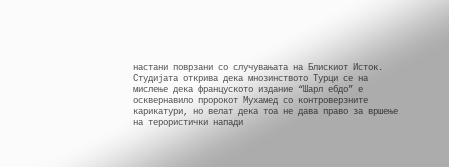настани поврзани со случувањата на Блискиот Исток.
Студијата открива дека мнозинството Турци се на мислење дека француското издание “Шарл ебдо” е осквернавило пророкот Мухамед со контроверзните карикатури, но велат дека тоа не дава право за вршење на терористички напади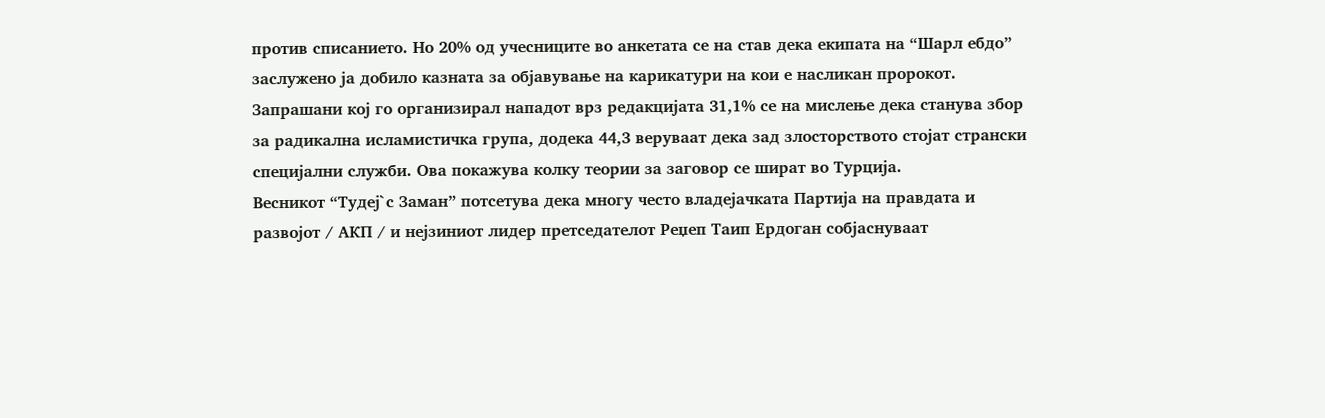против списанието. Но 20% од учесниците во анкетата се на став дека екипата на “Шарл ебдо” заслужено ја добило казната за објавување на карикатури на кои е насликан пророкот. Запрашани кој го организирал нападот врз редакцијата 31,1% се на мислење дека станува збор за радикална исламистичка група, додека 44,3 веруваат дека зад злосторството стојат странски специјални служби. Ова покажува колку теории за заговор се шират во Турција.
Весникот “Тудеј`с Заман” потсетува дека многу често владејачката Партија на правдата и развојот / АКП / и нејзиниот лидер претседателот Реџеп Таип Ердоган собјаснуваат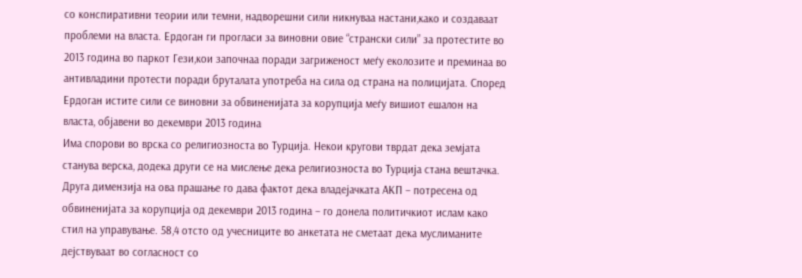со конспиративни теории или темни, надворешни сили никнуваа настани,како и создаваат проблеми на власта. Ердоган ги прогласи за виновни овие “странски сили” за протестите во 2013 година во паркот Гези,кои започнаа поради загриженост меѓу еколозите и преминаа во антивладини протести поради бруталата употреба на сила од страна на полицијата. Според Ердоган истите сили се виновни за обвиненијата за корупција меѓу вишиот ешалон на власта, објавени во декември 2013 година
Има спорови во врска со религиозноста во Турција. Некои кругови тврдат дека земјата станува верска, додека други се на мислење дека религиозноста во Турција стана вештачка. Друга димензија на ова прашање го дава фактот дека владејачката АКП – потресена од обвиненијата за корупција од декември 2013 година – го донела политичкиот ислам како стил на управување. 58,4 отсто од учесниците во анкетата не сметаат дека муслиманите дејствуваат во согласност со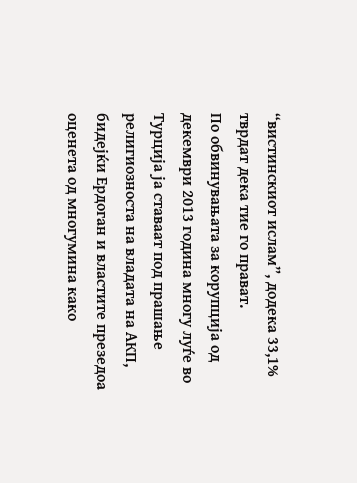“вистинскиот ислам”, додека 33,1% тврдат дека тие го прават.
По обвинувањата за корупција од декември 2013 година многу луѓе во Турција ја ставаат под прашање религиозноста на владата на АКП, бидејќи Ердоган и властите презедоа оценета од многумина како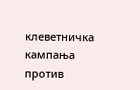клеветничка кампања против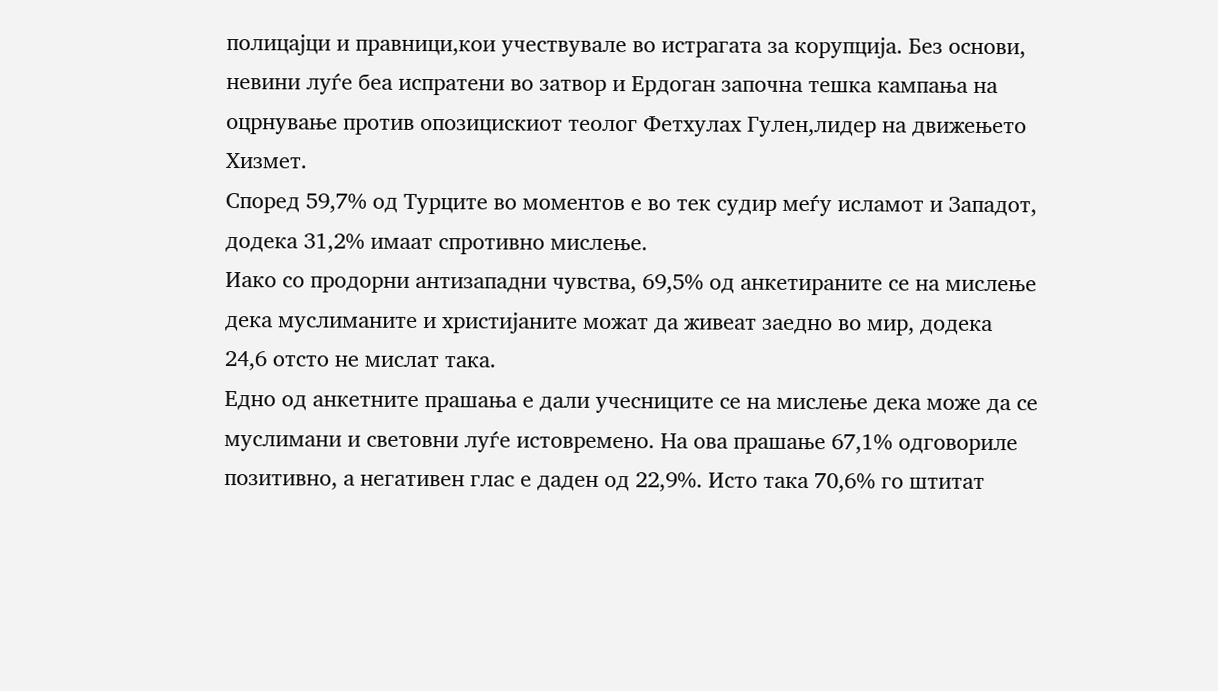полицајци и правници,кои учествувале во истрагата за корупција. Без основи, невини луѓе беа испратени во затвор и Ердоган започна тешка кампања на оцрнување против опозицискиот теолог Фетхулах Гулен,лидер на движењето Хизмет.
Според 59,7% од Турците во моментов е во тек судир меѓу исламот и Западот, додека 31,2% имаат спротивно мислење.
Иако со продорни антизападни чувства, 69,5% од анкетираните се на мислење дека муслиманите и христијаните можат да живеат заедно во мир, додека 24,6 отсто не мислат така.
Едно од анкетните прашања е дали учесниците се на мислење дека може да се муслимани и световни луѓе истовремено. На ова прашање 67,1% одговориле позитивно, а негативен глас е даден од 22,9%. Исто така 70,6% го штитат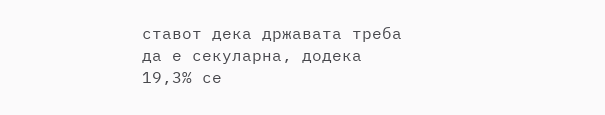ставот дека државата треба да е секуларна, додека 19,3% се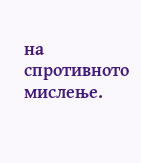на спротивното мислење.